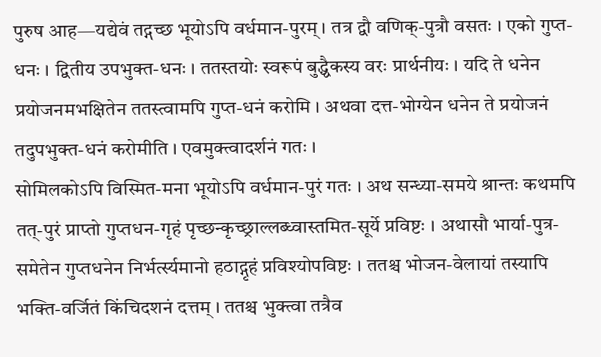पुरुष आह—यद्येवं तद्गच्छ भूयोऽपि वर्धमान-पुरम् । तत्र द्वौ वणिक्-पुत्रौ वसतः । एको गुप्त-धनः । द्वितीय उपभुक्त-धनः । ततस्तयोः स्वरूपं बुद्ध्वैकस्य वरः प्रार्थनीयः । यदि ते धनेन प्रयोजनमभक्षितेन ततस्त्वामपि गुप्त-धनं करोमि । अथवा दत्त-भोग्येन धनेन ते प्रयोजनं तदुपभुक्त-धनं करोमीति । एवमुक्त्वादर्शनं गतः ।
सोमिलकोऽपि विस्मित-मना भूयोऽपि वर्धमान-पुरं गतः । अथ सन्ध्या-समये श्रान्तः कथमपि तत्-पुरं प्राप्तो गुप्तधन-गृहं पृच्छन्कृच्छ्राल्लब्ध्वास्तमित-सूर्ये प्रविष्टः । अथासौ भार्या-पुत्र-समेतेन गुप्तधनेन निर्भर्त्स्यमानो हठाद्गृहं प्रविश्योपविष्टः । ततश्च भोजन-वेलायां तस्यापि भक्ति-वर्जितं किंचिदशनं दत्तम् । ततश्च भुक्त्वा तत्रैव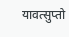यावत्सुप्तो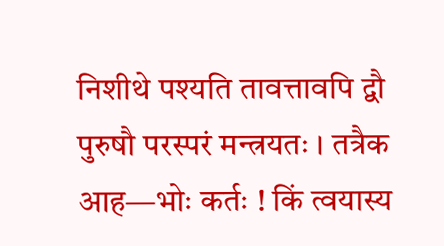निशीथे पश्यति तावत्तावपि द्वौ पुरुषौ परस्परं मन्त्रयतः । तत्रैक आह—भोः कर्तः ! किं त्वयास्य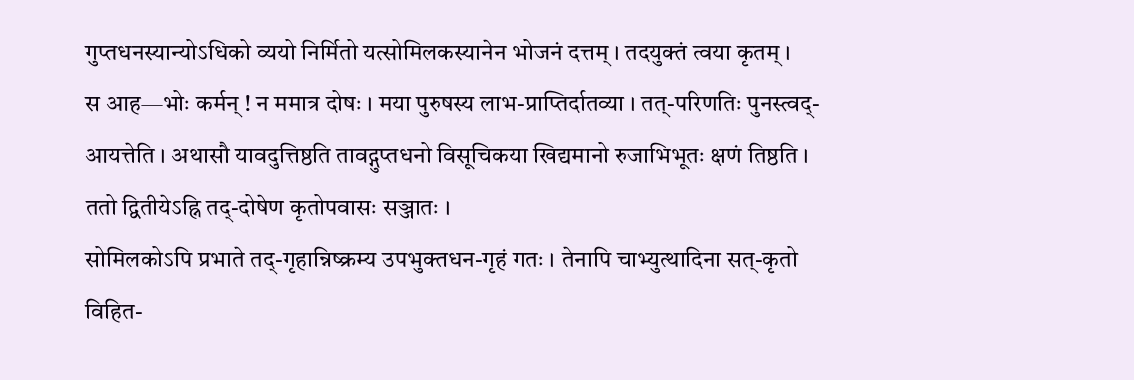गुप्तधनस्यान्योऽधिको व्ययो निर्मितो यत्सोमिलकस्यानेन भोजनं दत्तम् । तदयुक्तं त्वया कृतम् ।
स आह—भोः कर्मन् ! न ममात्र दोषः । मया पुरुषस्य लाभ-प्राप्तिर्दातव्या । तत्-परिणतिः पुनस्त्वद्-आयत्तेति । अथासौ यावदुत्तिष्ठति तावद्गुप्तधनो विसूचिकया खिद्यमानो रुजाभिभूतः क्षणं तिष्ठति । ततो द्वितीयेऽह्नि तद्-दोषेण कृतोपवासः सञ्जातः ।
सोमिलकोऽपि प्रभाते तद्-गृहान्निष्क्रम्य उपभुक्तधन-गृहं गतः । तेनापि चाभ्युत्थादिना सत्-कृतो विहित-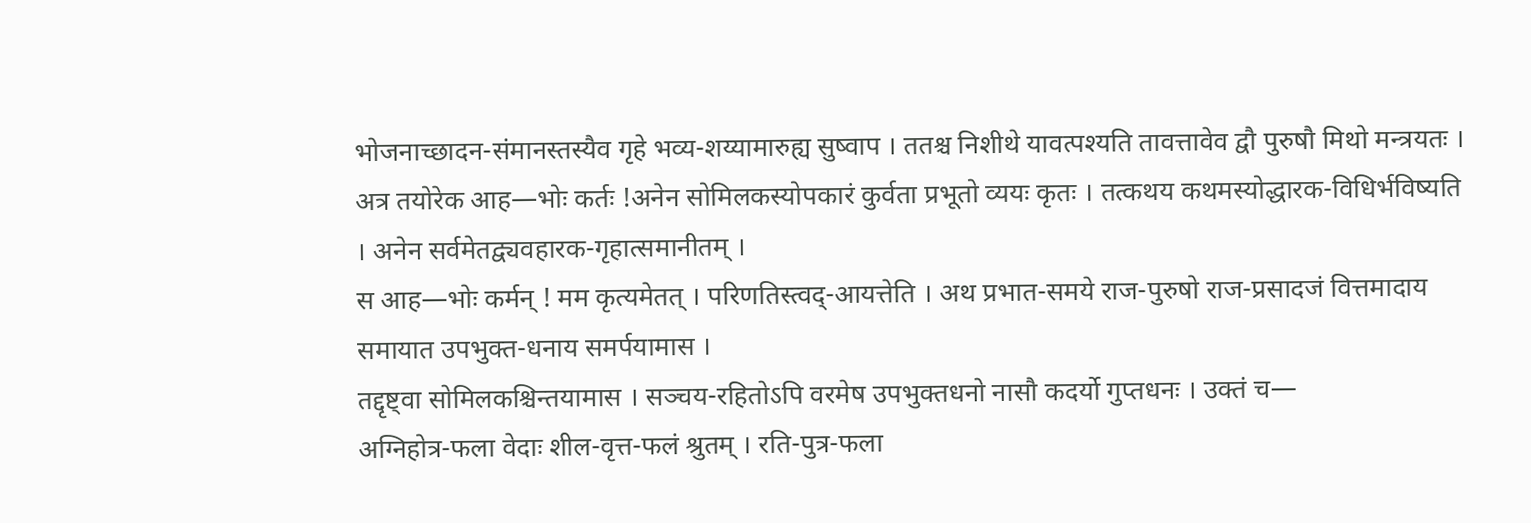भोजनाच्छादन-संमानस्तस्यैव गृहे भव्य-शय्यामारुह्य सुष्वाप । ततश्च निशीथे यावत्पश्यति तावत्तावेव द्वौ पुरुषौ मिथो मन्त्रयतः । अत्र तयोरेक आह—भोः कर्तः !अनेन सोमिलकस्योपकारं कुर्वता प्रभूतो व्ययः कृतः । तत्कथय कथमस्योद्धारक-विधिर्भविष्यति । अनेन सर्वमेतद्व्यवहारक-गृहात्समानीतम् ।
स आह—भोः कर्मन् ! मम कृत्यमेतत् । परिणतिस्त्वद्-आयत्तेति । अथ प्रभात-समये राज-पुरुषो राज-प्रसादजं वित्तमादाय समायात उपभुक्त-धनाय समर्पयामास ।
तद्दृष्ट्वा सोमिलकश्चिन्तयामास । सञ्चय-रहितोऽपि वरमेष उपभुक्तधनो नासौ कदर्यो गुप्तधनः । उक्तं च—
अग्निहोत्र-फला वेदाः शील-वृत्त-फलं श्रुतम् । रति-पुत्र-फला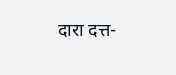दारा दत्त-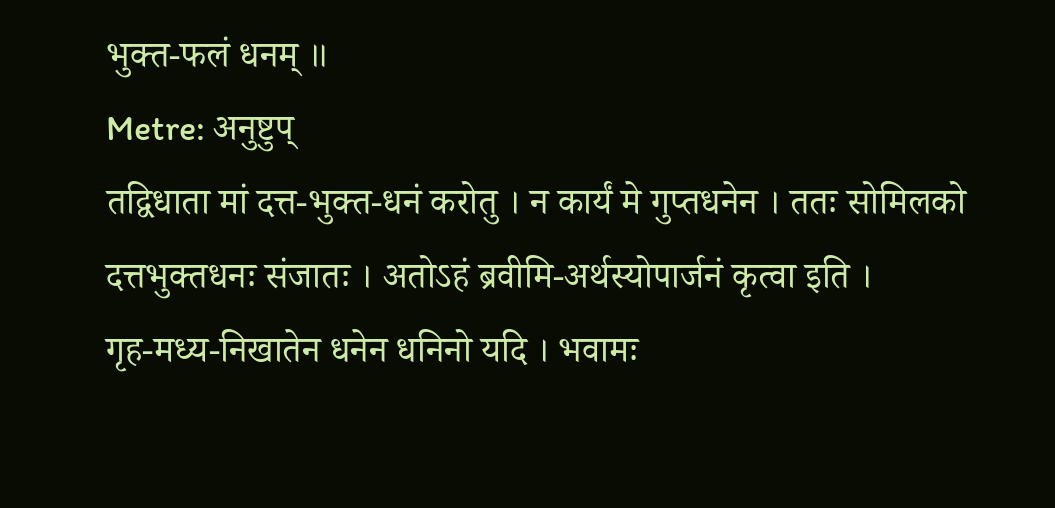भुक्त-फलं धनम् ॥
Metre: अनुष्टुप्
तद्विधाता मां दत्त-भुक्त-धनं करोतु । न कार्यं मे गुप्तधनेन । ततः सोमिलको दत्तभुक्तधनः संजातः । अतोऽहं ब्रवीमि-अर्थस्योपार्जनं कृत्वा इति ।
गृह-मध्य-निखातेन धनेन धनिनो यदि । भवामः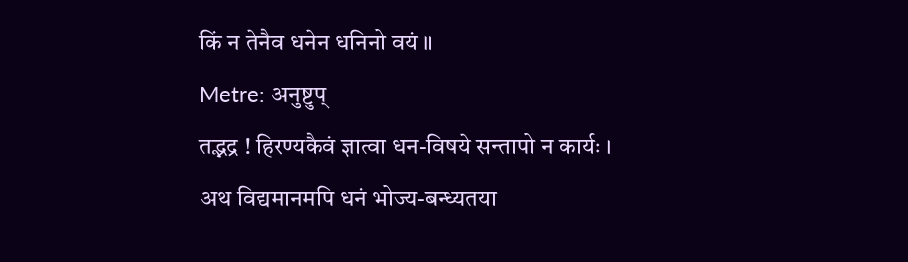किं न तेनैव धनेन धनिनो वयं ॥
Metre: अनुष्टुप्
तद्भद्र ! हिरण्यकैवं ज्ञात्वा धन-विषये सन्तापो न कार्यः । अथ विद्यमानमपि धनं भोज्य-बन्ध्यतया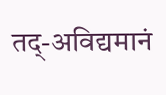तद्-अविद्यमानं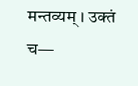मन्तव्यम् । उक्तं च—